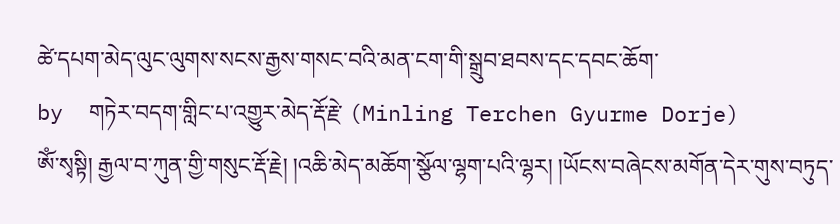ཚེ་དཔག་མེད་ལུང་ལུགས་སངས་རྒྱས་གསང་བའི་མན་ངག་གི་སྒྲུབ་ཐབས་དང་དབང་ཆོག་
by  གཏེར་བདག་གླིང་པ་འགྱུར་མེད་རྡོ་རྗེ་ (Minling Terchen Gyurme Dorje)
ཨོཾ་སྭསྟི། རྒྱལ་བ་ཀུན་གྱི་གསུང་རྡོ་རྗེ། །འཆི་མེད་མཆོག་སྩོལ་ལྷག་པའི་ལྷར། །ཡོངས་བཞེངས་མགོན་དེར་གུས་བཏུད་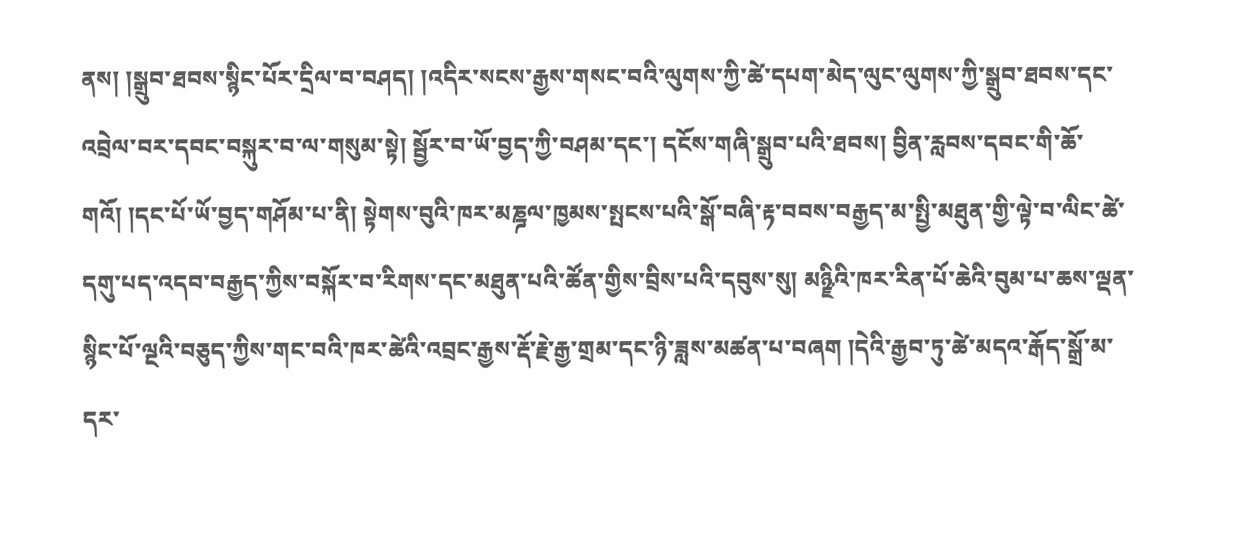ནས། །སྒྲུབ་ཐབས་སྙིང་པོར་དྲིལ་བ་བཤད། །འདིར་སངས་རྒྱས་གསང་བའི་ལུགས་ཀྱི་ཚེ་དཔག་མེད་ལུང་ལུགས་ཀྱི་སྒྲུབ་ཐབས་དང་འབྲེལ་བར་དབང་བསྐུར་བ་ལ་གསུམ་སྟེ། སྦྱོར་བ་ཡོ་བྱད་ཀྱི་བཤམ་དང་། དངོས་གཞི་སྒྲུབ་པའི་ཐབས། བྱིན་རླབས་དབང་གི་ཆོ་གའོ། །དང་པོ་ཡོ་བྱད་གཤོམ་པ་ནི། སྟེགས་བུའི་ཁར་མཎྜལ་ཁྱམས་སྤངས་པའི་སྒོ་བཞི་རྟ་བབས་བརྒྱད་མ་སྤྱི་མཐུན་གྱི་ལྟེ་བ་ལིང་ཚེ་དགུ་པད་འདབ་བརྒྱད་ཀྱིས་བསྐོར་བ་རིགས་དང་མཐུན་པའི་ཚོན་གྱིས་བྲིས་པའི་དབུས་སུ། མཉྫིའི་ཁར་རིན་པོ་ཆེའི་བུམ་པ་ཆས་ལྡན་སྙིང་པོ་ལྔའི་བཅུད་ཀྱིས་གང་བའི་ཁར་ཚེའི་འབྲང་རྒྱས་རྡོ་རྗེ་རྒྱ་གྲམ་དང་ཉི་ཟླས་མཚན་པ་བཞག །དེའི་རྒྱབ་ཏུ་ཚེ་མདའ་རྒོད་སྒྲོ་མ་དར་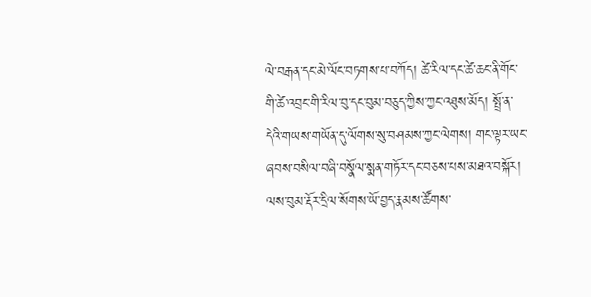ལེ་བརྒན་དང་མེ་ལོང་བཏགས་པ་བཀོད། ཚེ་རིལ་དང་ཚེ་ཆང་ནི་གོང་གི་ཚེ་འབྲང་གི་རིལ་བུ་དང་བུམ་བཅུད་ཀྱིས་ཀྱང་འཐུས་མོད། སྤྲོ་ན་དེའི་གཡས་གཡོན་དུ་ལོགས་སུ་བཤམས་ཀྱང་ལེགས། གང་ལྟར་ཡང་ཞབས་བསིལ་བཞི་བསྣོལ་སྨན་གཏོར་དང་བཅས་པས་མཐའ་བསྐོར། ལས་བུམ་རྡོར་དྲིལ་སོགས་ཡོ་བྱད་རྣམས་ཚོགས་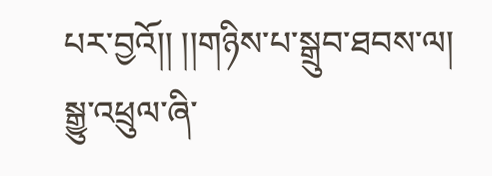པར་བྱའོ།། །།གཉིས་པ་སྒྲུབ་ཐབས་ལ། སྒྱུ་འཕྲུལ་ཞི་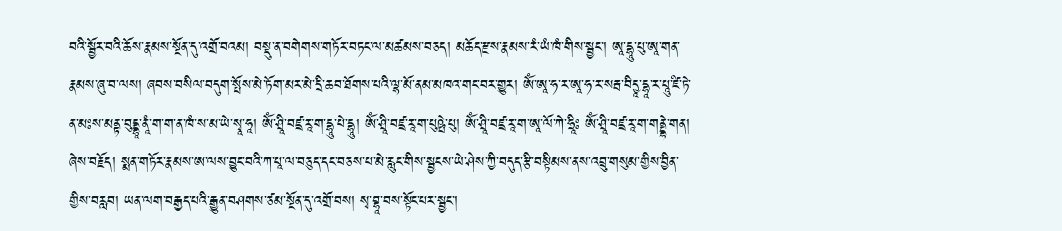བའི་སྦྱོར་བའི་ཆོས་རྣམས་སྔོན་དུ་འགྲོ་བའམ། བསྡུ་ན་བགེགས་གཏོར་བཏང་ལ་མཚམས་བཅད། མཆོད་རྫས་རྣམས་རཾ་ཡཾ་ཁཾ་གིས་སྦྱང་། ཨཱ་དྷཱུ་པུ་ཨཱ་གན་རྣམས་ཞུ་བ་ལས། ཞབས་བསིལ་བདུག་སྤོས་མེ་ཏོག་མར་མེ་དྲི་ཆབ་ཐོགས་པའི་ལྷ་མོ་ནམ་མཁའ་གང་བར་གྱུར། ཨོཾ་ཨཱ་ཧ་ར་ཨཱ་ཧ་ར་སརྦ་བིདྱཱ་དྷཱ་ར་པཱུ་ཛི་ཏེ་ན་མཿས་མནྟ་བུདྡྷཱ་ནཱཾ་ག་ག་ན་ཁཾ་ས་མ་ཡེ་སྭཱ་ཧཱ། ཨོཾ་ཤྲཱི་བཛྲ་རཱ་ག་དྷཱུ་པེ་དྷཱུ། ཨོཾ་ཤྲཱི་བཛྲ་རཱ་ག་པུཥྤེ་པུ། ཨོཾ་ཤྲཱི་བཛྲ་རཱ་ག་ཨཱ་ལོ་ཀེ་ཧྲཱིཿ ཨོཾ་ཤྲཱི་བཛྲ་རཱ་ག་གནྡྷེ་གན། ཞེས་བརྗོད། སྨན་གཏོར་རྣམས་ཨ་ལས་བྱུང་བའི་ཀ་པཱ་ལ་བཅུད་དང་བཅས་པ་མེ་རླུང་གིས་སྦྱངས་ཡེ་ཤེས་ཀྱི་བདུད་རྩི་བསྟིམས་ནས་འབྲུ་གསུམ་གྱིས་བྱིན་གྱིས་བརླབ། ཡན་ལག་བརྒྱད་པའི་རྒྱུན་བཤགས་ཙམ་སྔོན་དུ་འགྲོ་བས། སྭ་བྷཱ་བས་སྟོང་པར་སྦྱང་།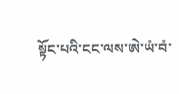སྟོང་པའི་ངང་ལས་ཨེ་ཡཾ་བཾ་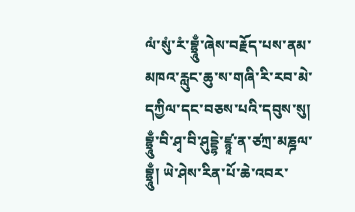ལཾ་སུཾ་རཾ་བྷྲཱུྃ་ཞེས་བརྗོད་པས་ནམ་མཁའ་རླུང་ཆུ་ས་གཞི་རི་རབ་མེ་དཀྱིལ་དང་བཅས་པའི་དབུས་སུ། བྷྲཱུྃ་བི་ཤྭ་བི་ཤུདྡྷེ་ཛྙཱ་ན་ཙཀྲ་མཎྜལ་བྷྲཱུྃ། ཡེ་ཤེས་རིན་པོ་ཆེ་འབར་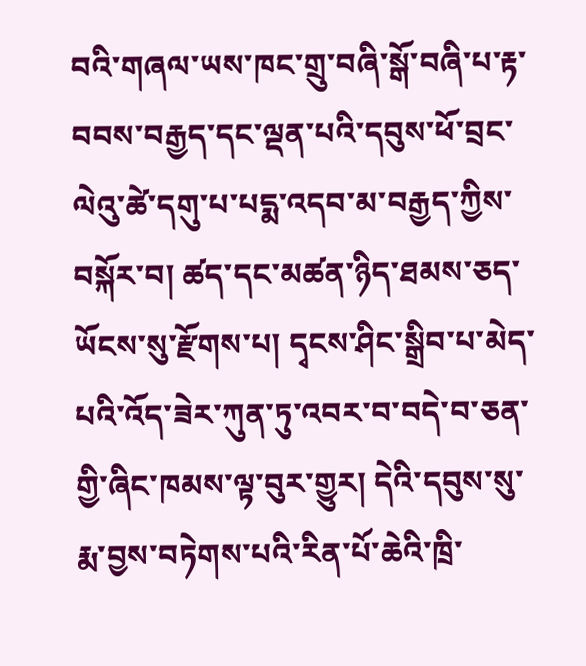བའི་གཞལ་ཡས་ཁང་གྲུ་བཞི་སྒོ་བཞི་པ་རྟ་བབས་བརྒྱད་དང་ལྡན་པའི་དབུས་ཕོ་བྲང་ལེའུ་ཚེ་དགུ་པ་པདྨ་འདབ་མ་བརྒྱད་ཀྱིས་བསྐོར་བ། ཚད་དང་མཚན་ཉིད་ཐམས་ཅད་ཡོངས་སུ་རྫོགས་པ། དྭངས་ཤིང་སྒྲིབ་པ་མེད་པའི་འོད་ཟེར་ཀུན་ཏུ་འབར་བ་བདེ་བ་ཅན་གྱི་ཞིང་ཁམས་ལྟ་བུར་གྱུར། དེའི་དབུས་སུ་རྨ་བྱས་བཏེགས་པའི་རིན་པོ་ཆེའི་ཁྲི་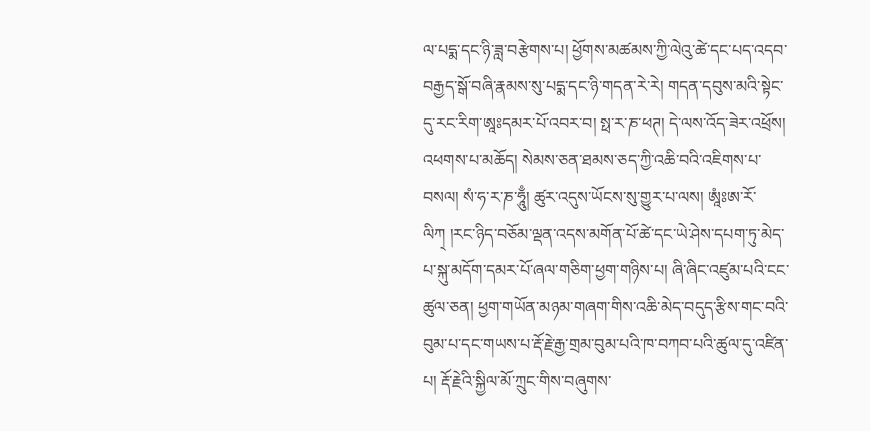ལ་པདྨ་དང་ཉི་ཟླ་བརྩེགས་པ། ཕྱོགས་མཚམས་ཀྱི་ལེའུ་ཚེ་དང་པད་འདབ་བརྒྱད་སྒོ་བཞི་རྣམས་སུ་པདྨ་དང་ཉི་གདན་རེ་རེ། གདན་དབུས་མའི་སྟེང་དུ་རང་རིག་ཨཱཿདམར་པོ་འབར་བ། སྥ་ར་ཎ་ཕཊ། དེ་ལས་འོད་ཟེར་འཕྲོས། འཕགས་པ་མཆོད། སེམས་ཅན་ཐམས་ཅད་ཀྱི་འཆི་བའི་འཇིགས་པ་བསལ། སཾ་ཧ་ར་ཎ་ཧཱུྃ། ཚུར་འདུས་ཡོངས་སུ་གྱུར་པ་ལས། ཨཱཾཿཨ་རོ་ལིཀ྄ །རང་ཉིད་བཅོམ་ལྡན་འདས་མགོན་པོ་ཚེ་དང་ཡེ་ཤེས་དཔག་ཏུ་མེད་པ་སྐུ་མདོག་དམར་པོ་ཞལ་གཅིག་ཕྱག་གཉིས་པ། ཞི་ཞིང་འཛུམ་པའི་ངང་ཚུལ་ཅན། ཕྱག་གཡོན་མཉམ་གཞག་གིས་འཆི་མེད་བདུད་རྩིས་གང་བའི་བུམ་པ་དང་གཡས་པ་རྡོ་རྗེ་རྒྱ་གྲམ་བུམ་པའི་ཁ་བཀབ་པའི་ཚུལ་དུ་འཛིན་པ། རྡོ་རྗེའི་སྐྱིལ་མོ་ཀྲུང་གིས་བཞུགས་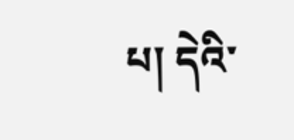པ། དེའི་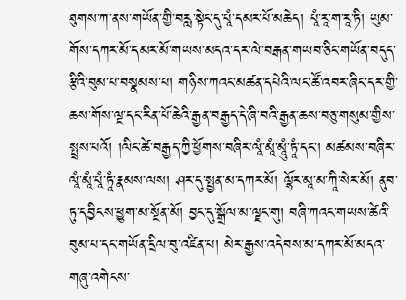ཐུགས་ཀ་ནས་གཡོན་གྱི་བརླ་སྟེང་དུ་པཱཾ་དམར་པོ་མཆེད། པཱཾ་རཱ་ག་རཱ་ཏི། ཡུམ་གོས་དཀར་མོ་དམར་མོ་གཡས་མདའ་དར་ལེ་བརྒན་གཡབ་ཅིང་གཡོན་བདུད་རྩིའི་བུམ་པ་བསྣམས་པ། གཉིས་ཀའང་མཚན་དཔེའི་ལང་ཚོ་འབར་ཞིང་དར་གྱི་ཆས་གོས་ལྔ་དང་རིན་པོ་ཆེའི་རྒྱན་བརྒྱད་དེ་ཞི་བའི་རྒྱན་ཆས་བཅུ་གསུམ་གྱིས་སྤྲས་པའོ། །ལིང་ཚེ་བརྒྱད་ཀྱི་ཕྱོགས་བཞིར་ལཱཾ་མཱཾ་མཱུཾ་ཏཱཾ་དང་། མཚམས་བཞིར་ལཱཾ་མཱཾ་པཱཾ་ཏཱཾ་རྣམས་ལས། ཤར་དུ་སྤྱན་མ་དཀར་མོ། ལྷོར་མཱ་མ་ཀཱི་སེར་མོ། ནུབ་ཏུ་དབྱིངས་ཕྱུག་མ་སྔོན་མོ། བྱང་དུ་སྒྲོལ་མ་ལྗང་གུ། བཞི་ཀའང་གཡས་ཚེའི་བུམ་པ་དང་གཡོན་དྲིལ་བུ་འཛིན་པ། མེར་རྒྱས་འདེབས་མ་དཀར་མོ་མདའ་གཞུ་འགེངས་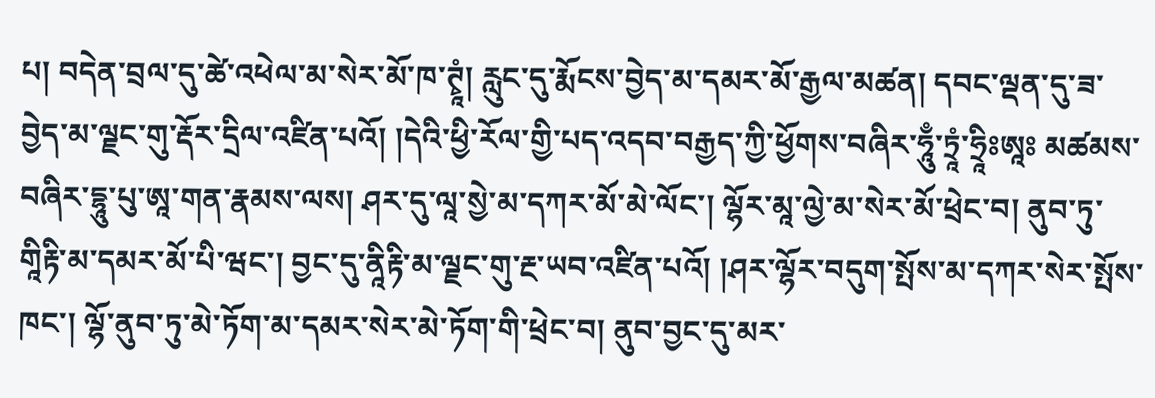པ། བདེན་བྲལ་དུ་ཚེ་འཕེལ་མ་སེར་མོ་ཁ་ཊྭཱཾ། རླུང་དུ་རྨོངས་བྱེད་མ་དམར་མོ་རྒྱལ་མཚན། དབང་ལྡན་དུ་ཟ་བྱེད་མ་ལྗང་གུ་རྡོར་དྲིལ་འཛིན་པའོ། །དེའི་ཕྱི་རོལ་གྱི་པད་འདབ་བརྒྱད་ཀྱི་ཕྱོགས་བཞིར་ཧཱུྃ་ཏྲཱཾ་ཧྲཱིཿཨཱཿ མཚམས་བཞིར་དྷཱུ་པུ་ཨཱ་གན་རྣམས་ལས། ཤར་དུ་ལཱ་སྱེ་མ་དཀར་མོ་མེ་ལོང་། ལྷོར་མཱ་ལྱེ་མ་སེར་མོ་ཕྲེང་བ། ནུབ་ཏུ་གཱིརྟི་མ་དམར་མོ་པི་ཝང་། བྱང་དུ་ནཱིརྟི་མ་ལྗང་གུ་རྔ་ཡབ་འཛིན་པའོ། །ཤར་ལྷོར་བདུག་སྤོས་མ་དཀར་སེར་སྤོས་ཁང་། ལྷོ་ནུབ་ཏུ་མེ་ཏོག་མ་དམར་སེར་མེ་ཏོག་གི་ཕྲེང་བ། ནུབ་བྱང་དུ་མར་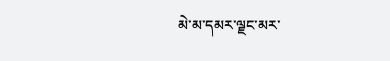མེ་མ་དམར་ལྗང་མར་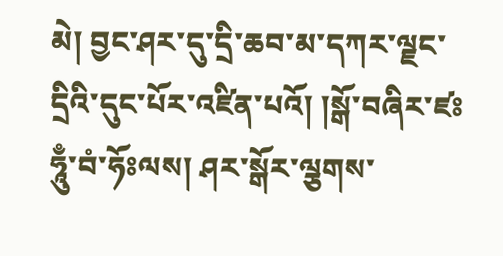མེ། བྱང་ཤར་དུ་དྲི་ཆབ་མ་དཀར་ལྗང་དྲིའི་དུང་པོར་འཛིན་པའོ། །སྒོ་བཞིར་ཛཿཧཱུྃ་བཾ་ཧོཿལས། ཤར་སྒོར་ལྕགས་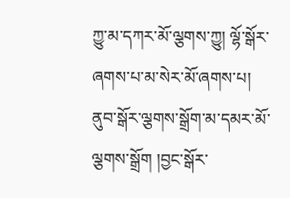ཀྱུ་མ་དཀར་མོ་ལྕགས་ཀྱུ། ལྷོ་སྒོར་ཞགས་པ་མ་སེར་མོ་ཞགས་པ། ནུབ་སྒོར་ལྕགས་སྒྲོག་མ་དམར་མོ་ལྕགས་སྒྲོག །བྱང་སྒོར་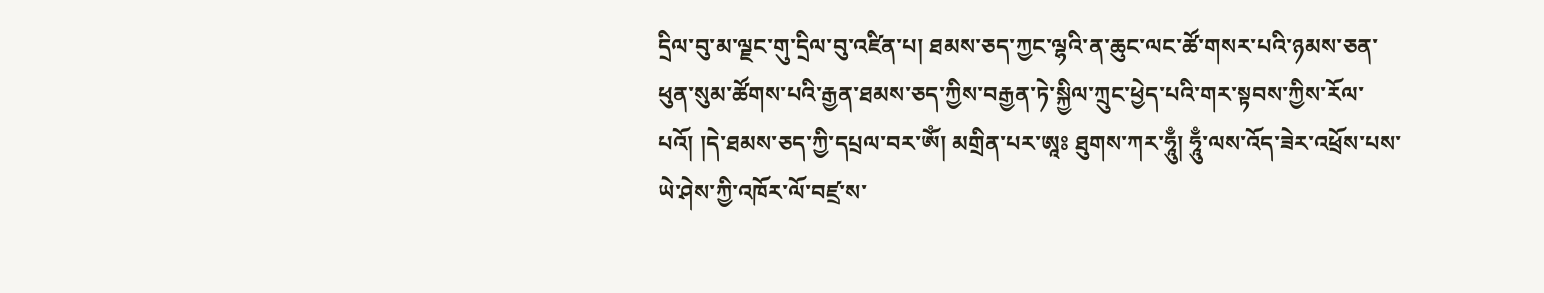དྲིལ་བུ་མ་ལྗང་གུ་དྲིལ་བུ་འཛིན་པ། ཐམས་ཅད་ཀྱང་ལྷའི་ན་ཆུང་ལང་ཚོ་གསར་པའི་ཉམས་ཅན་ཕུན་སུམ་ཚོགས་པའི་རྒྱན་ཐམས་ཅད་ཀྱིས་བརྒྱན་ཏེ་སྐྱིལ་ཀྲུང་ཕྱེད་པའི་གར་སྟབས་ཀྱིས་རོལ་པའོ། །དེ་ཐམས་ཅད་ཀྱི་དཔྲལ་བར་ཨོཾ། མགྲིན་པར་ཨཱཿ ཐུགས་ཀར་ཧཱུྃ། ཧཱུྃ་ལས་འོད་ཟེར་འཕྲོས་པས་ཡེ་ཤེས་ཀྱི་འཁོར་ལོ་བཛྲ་ས་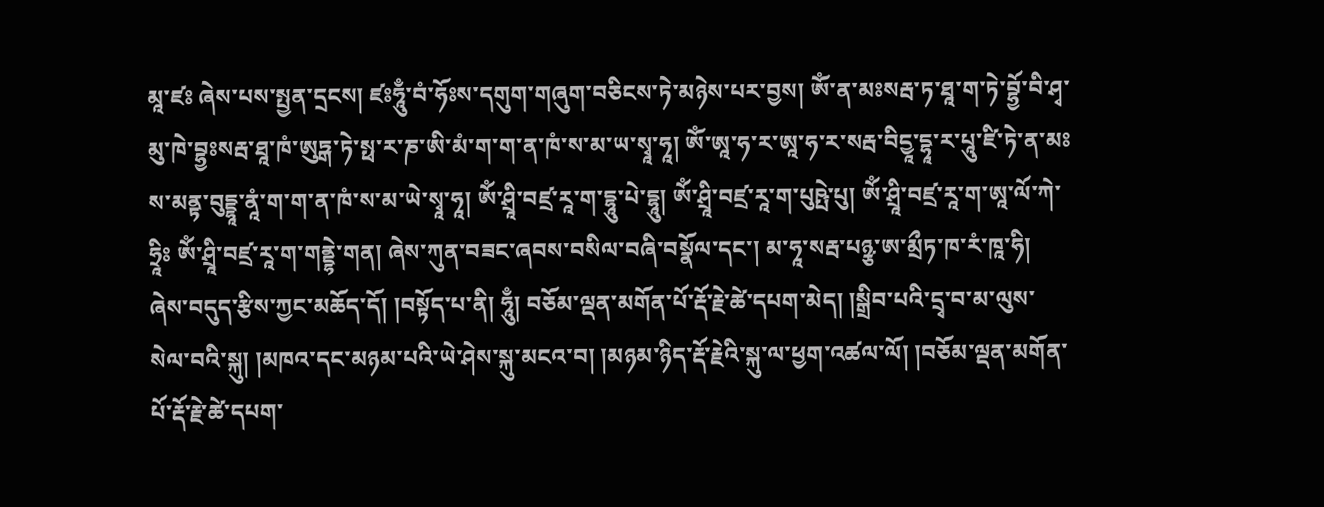མཱ་ཛཿ ཞེས་པས་སྤྱན་དྲངས། ཛཿཧཱུྃ་བཾ་ཧོཿས་དགུག་གཞུག་བཅིངས་ཏེ་མཉེས་པར་བྱས། ཨོཾ་ན་མཿསརྦ་ཏ་ཐཱ་ག་ཏེ་བྷྱོ་བི་ཤྭ་མུ་ཁེ་བྷྱཿསརྦ་ཐཱ་ཁཾ་ཨུཏྒ་ཏེ་སྥ་ར་ཎ་ཨི་མཾ་ག་ག་ན་ཁཾ་ས་མ་ཡ་སྭཱ་ཧཱ། ཨོཾ་ཨཱ་ཧ་ར་ཨཱ་ཧ་ར་སརྦ་བིདྱཱ་དྷཱ་ར་པཱུ་ཛི་ཏེ་ན་མཿས་མནྟ་བུདྡྷཱ་ནཱཾ་ག་ག་ན་ཁཾ་ས་མ་ཡེ་སྭཱ་ཧཱ། ཨོཾ་ཤྲཱི་བཛྲ་རཱ་ག་དྷཱུ་པེ་དྷཱུ། ཨོཾ་ཤྲཱི་བཛྲ་རཱ་ག་པུཥྤེ་པུ། ཨོཾ་ཤྲཱི་བཛྲ་རཱ་ག་ཨཱ་ལོ་ཀེ་ཧྲཱིཿ ཨོཾ་ཤྲཱི་བཛྲ་རཱ་ག་གནྡྷེ་གན། ཞེས་ཀུན་བཟང་ཞབས་བསིལ་བཞི་བསྣོལ་དང་། མ་ཧཱ་སརྦ་པཉྩ་ཨ་མྲྀཏ་ཁ་རཾ་ཁཱ་ཧི། ཞེས་བདུད་རྩིས་ཀྱང་མཆོད་དོ། །བསྟོད་པ་ནི། ཧཱུྃ། བཅོམ་ལྡན་མགོན་པོ་རྡོ་རྗེ་ཚེ་དཔག་མེད། །སྒྲིབ་པའི་དྲྭ་བ་མ་ལུས་སེལ་བའི་སྐུ། །མཁའ་དང་མཉམ་པའི་ཡེ་ཤེས་སྐུ་མངའ་བ། །མཉམ་ཉིད་རྡོ་རྗེའི་སྐུ་ལ་ཕྱག་འཚལ་ལོ། །བཅོམ་ལྡན་མགོན་པོ་རྡོ་རྗེ་ཚེ་དཔག་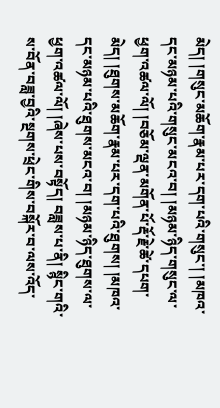མེད། །གསུང་མཆོག་རྣམ་པར་དག་པའི་གསུང་། །མཁའ་དང་མཉམ་པའི་གསུང་མངའ་བ། །མཉམ་ཉིད་གསུང་ལ་ཕྱག་འཚལ་ལོ། །བཅོམ་ལྡན་མགོན་པོ་རྡོ་རྗེ་ཚེ་དཔག་མེད། །ཐུགས་མཆོག་རྣམ་པར་དག་པའི་ཐུགས། །མཁའ་དང་མཉམ་པའི་ཐུགས་མངའ་བ། །མཉམ་ཉིད་ཐུགས་ལ་ཕྱག་འཚལ་ལོ། །ཞེས་པས་བསྟོད། བཟླས་པ་ནི། སྙིང་གའི་ས་བོན་བཟླ་བྱའི་སྔགས་ཕྲེང་གིས་བསྐོར་བ་ལས་འོད་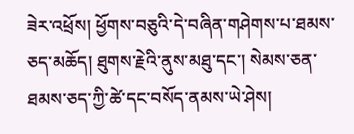ཟེར་འཕྲོས། ཕྱོགས་བཅུའི་དེ་བཞིན་གཤེགས་པ་ཐམས་ཅད་མཆོད། ཐུགས་རྗེའི་ནུས་མཐུ་དང་། སེམས་ཅན་ཐམས་ཅད་ཀྱི་ཚེ་དང་བསོད་ནམས་ཡེ་ཤེས།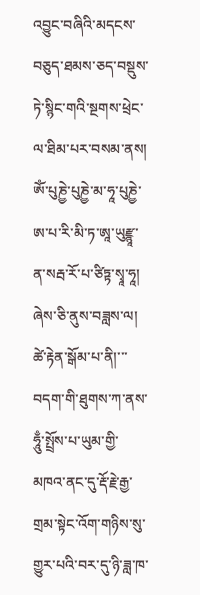འབྱུང་བཞིའི་མདངས་བཅུད་ཐམས་ཅད་བསྡུས་ཏེ་སྙིང་གའི་སྔགས་ཕྲེང་ལ་ཐིམ་པར་བསམ་ནས། ཨོཾ་པུཎྱེ་པུཎྱེ་མ་ཧཱ་པུཎྱེ་ཨ་པ་རི་མི་ཏ་ཨཱ་ཡུརྫྙཱ་ན་སརྦ་རོ་པ་ཙིཏྟ་སྭཱ་ཧཱ། ཞེས་ཅི་ནུས་བཟླས་ལ། ཚེ་རྟེན་སྒོམ་པ་ནི།་་་བདག་གི་ཐུགས་ཀ་ནས་ཧཱུྃ་སྤྲོས་པ་ཡུམ་གྱི་མཁའ་ནང་དུ་རྡོ་རྗེ་རྒྱ་གྲམ་སྟེང་འོག་གཉིས་སུ་གྱུར་པའི་བར་དུ་ཉི་ཟླ་ཁ་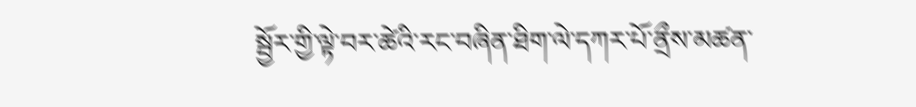སྦྱོར་གྱི་ལྟེ་བར་ཚེའི་རང་བཞིན་ཐིག་ལེ་དཀར་པོ་ནྲྀས་མཚན་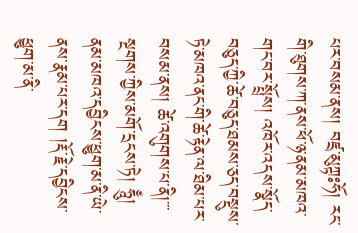པར་བསམ་ནས། བཛྲ་མུཀྟཿཧོ། རང་གི་ཐུགས་ཀ་ནས་ཕོ་ཉ་ནམ་མཁའ་གང་བར་སྤྲོས། འཁོར་འདས་སྣོད་བཅུད་ཀྱི་ཚེ་བཅུད་ཐམས་ཅད་བསྡུས་ཏེ་མཁའ་ནང་གི་ཚེ་རྟེན་ལ་ཐིམ་པར་བསམ་ནས། ཚེ་འགུགས་པ་ནི།་་་སྔགས་ཀྱིས་མགོ་དྲངས་ཏེ། ཧཱུྃ། ནམ་མཁའ་དབྱིངས་ཕྱུག་མ་ནི་ཡེ་ནས་རྣམ་པར་དག །རྡོ་རྗེ་དབྱིངས་ཕྱུག་མ་ནི་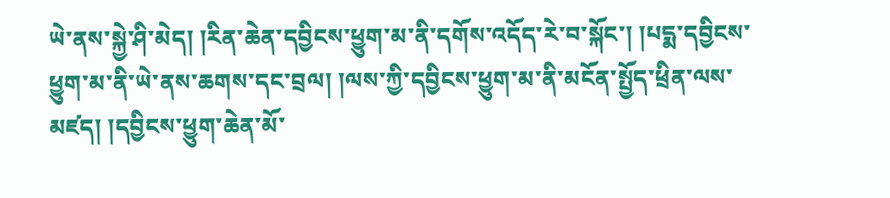ཡེ་ནས་སྐྱེ་ཤི་མེད། །རིན་ཆེན་དབྱིངས་ཕྱུག་མ་ནི་དགོས་འདོད་རེ་བ་སྐོང་། །པདྨ་དབྱིངས་ཕྱུག་མ་ནི་ཡེ་ནས་ཆགས་དང་བྲལ། །ལས་ཀྱི་དབྱིངས་ཕྱུག་མ་ནི་མངོན་སྤྱོད་ཕྲིན་ལས་མཛད། །དབྱིངས་ཕྱུག་ཆེན་མོ་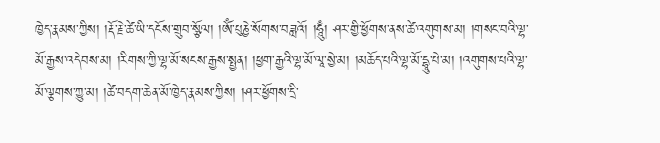ཁྱེད་རྣམས་ཀྱིས། །རྡོ་རྗེ་ཚེ་ཡི་དངོས་གྲུབ་སྩོལ། །ཨོཾ་པུཎྱེ་སོགས་བཟླའོ། །ཧཱུྃ། ཤར་གྱི་ཕྱོགས་ནས་ཚེ་འགུགས་མ། །གསང་བའི་ལྷ་མོ་རྒྱས་འདེབས་མ། །རིགས་ཀྱི་ལྷ་མོ་སངས་རྒྱས་སྤྱན། །ཕྱག་རྒྱའི་ལྷ་མོ་ལཱ་སྱེ་མ། །མཆོད་པའི་ལྷ་མོ་དྷཱུ་པེ་མ། །འགུགས་པའི་ལྷ་མོ་ལྕགས་ཀྱུ་མ། །ཚེ་བདག་ཆེན་མོ་ཁྱེད་རྣམས་ཀྱིས། །ཤར་ཕྱོགས་དྲི་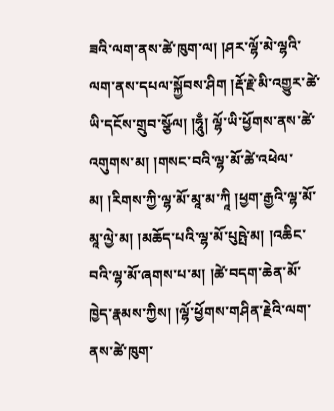ཟའི་ལག་ནས་ཚེ་ཁུག་ལ། །ཤར་ལྷོ་མེ་ལྷའི་ལག་ནས་དཔལ་སྐྱོབས་ཤིག །རྡོ་རྗེ་མི་འགྱུར་ཚེ་ཡི་དངོས་གྲུབ་སྩོལ། །ཧཱུྃ། ལྷོ་ཡི་ཕྱོགས་ནས་ཚེ་འགུགས་མ། །གསང་བའི་ལྷ་མོ་ཚེ་འཕེལ་མ། །རིགས་ཀྱི་ལྷ་མོ་མཱ་མ་ཀཱི །ཕྱག་རྒྱའི་ལྷ་མོ་མཱ་ལྱེ་མ། །མཆོད་པའི་ལྷ་མོ་པུཥྤེ་མ། །འཆིང་བའི་ལྷ་མོ་ཞགས་པ་མ། །ཚེ་བདག་ཆེན་མོ་ཁྱེད་རྣམས་ཀྱིས། །ལྷོ་ཕྱོགས་གཤིན་རྗེའི་ལག་ནས་ཚེ་ཁུག་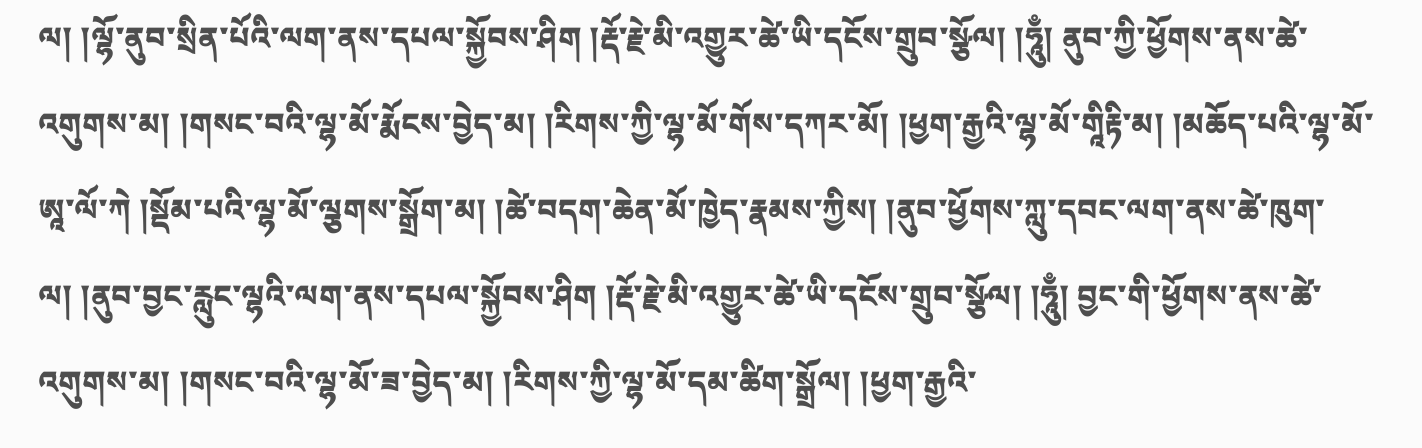ལ། །ལྷོ་ནུབ་སྲིན་པོའི་ལག་ནས་དཔལ་སྐྱོབས་ཤིག །རྡོ་རྗེ་མི་འགྱུར་ཚེ་ཡི་དངོས་གྲུབ་སྩོལ། །ཧཱུྃ། ནུབ་ཀྱི་ཕྱོགས་ནས་ཚེ་འགུགས་མ། །གསང་བའི་ལྷ་མོ་རྨོངས་བྱེད་མ། །རིགས་ཀྱི་ལྷ་མོ་གོས་དཀར་མོ། །ཕྱག་རྒྱའི་ལྷ་མོ་གཱིརྟི་མ། །མཆོད་པའི་ལྷ་མོ་ཨཱ་ལོ་ཀེ །སྡོམ་པའི་ལྷ་མོ་ལྕགས་སྒྲོག་མ། །ཚེ་བདག་ཆེན་མོ་ཁྱེད་རྣམས་ཀྱིས། །ནུབ་ཕྱོགས་ཀླུ་དབང་ལག་ནས་ཚེ་ཁུག་ལ། །ནུབ་བྱང་རླུང་ལྷའི་ལག་ནས་དཔལ་སྐྱོབས་ཤིག །རྡོ་རྗེ་མི་འགྱུར་ཚེ་ཡི་དངོས་གྲུབ་སྩོལ། །ཧཱུྃ། བྱང་གི་ཕྱོགས་ནས་ཚེ་འགུགས་མ། །གསང་བའི་ལྷ་མོ་ཟ་བྱེད་མ། །རིགས་ཀྱི་ལྷ་མོ་དམ་ཚིག་སྒྲོལ། །ཕྱག་རྒྱའི་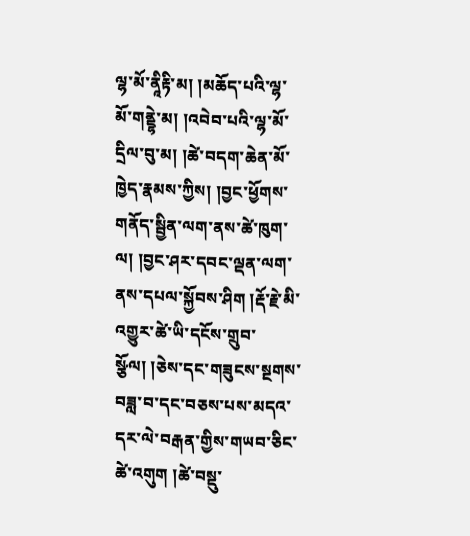ལྷ་མོ་ནཱིརྟི་མ། །མཆོད་པའི་ལྷ་མོ་གནྡྷེ་མ། །འབེབ་པའི་ལྷ་མོ་དྲིལ་བུ་མ། །ཚེ་བདག་ཆེན་མོ་ཁྱེད་རྣམས་ཀྱིས། །བྱང་ཕྱོགས་གནོད་སྦྱིན་ལག་ནས་ཚེ་ཁུག་ལ། །བྱང་ཤར་དབང་ལྡན་ལག་ནས་དཔལ་སྐྱོབས་ཤིག །རྡོ་རྗེ་མི་འགྱུར་ཚེ་ཡི་དངོས་གྲུབ་སྩོལ། །ཅེས་དང་གཟུངས་སྔགས་བཟླ་བ་དང་བཅས་པས་མདའ་དར་ལེ་བརྒན་གྱིས་གཡབ་ཅིང་ཚེ་འགུག །ཚེ་བསྡུ་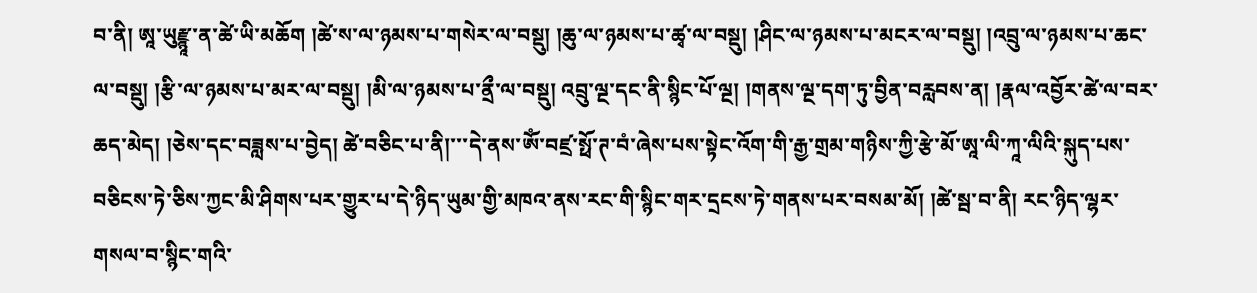བ་ནི། ཨཱ་ཡུརྫྙཱ་ན་ཚེ་ཡི་མཆོག །ཚེ་ས་ལ་ཉམས་པ་གསེར་ལ་བསྡུ། །ཆུ་ལ་ཉམས་པ་ཚྭ་ལ་བསྡུ། །ཤིང་ལ་ཉམས་པ་མངར་ལ་བསྡུ། །འབྲུ་ལ་ཉམས་པ་ཆང་ལ་བསྡུ། །རྩི་ལ་ཉམས་པ་མར་ལ་བསྡུ། །མི་ལ་ཉམས་པ་ནྲྀ་ལ་བསྡུ། འབྲུ་ལྔ་དང་ནི་སྙིང་པོ་ལྔ། །གནས་ལྔ་དག་ཏུ་བྱིན་བརླབས་ན། །རྣལ་འབྱོར་ཚེ་ལ་བར་ཆད་མེད། །ཅེས་དང་བཟླས་པ་བྱེད། ཚེ་བཅིང་པ་ནི།་་་དེ་ནས་ཨོཾ་བཛྲ་སྥོ་ཊ་བཾ་ཞེས་པས་སྟེང་འོག་གི་རྒྱ་གྲམ་གཉིས་ཀྱི་རྩེ་མོ་ཨཱ་ལི་ཀཱ་ལིའི་སྐུད་པས་བཅིངས་ཏེ་ཅིས་ཀྱང་མི་ཤིགས་པར་གྱུར་པ་དེ་ཉིད་ཡུམ་གྱི་མཁའ་ནས་རང་གི་སྙིང་གར་དྲངས་ཏེ་གནས་པར་བསམ་མོ། །ཚེ་སྦ་བ་ནི། རང་ཉིད་ལྷར་གསལ་བ་སྙིང་གའི་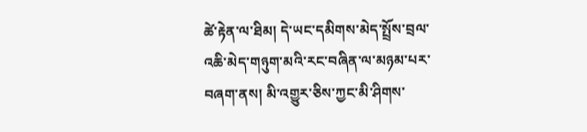ཚེ་རྟེན་ལ་ཐིམ། དེ་ཡང་དམིགས་མེད་སྤྲོས་བྲལ་འཆི་མེད་གཉུག་མའི་རང་བཞིན་ལ་མཉམ་པར་བཞག་ནས། མི་འགྱུར་ཅིས་ཀྱང་མི་ཤིགས་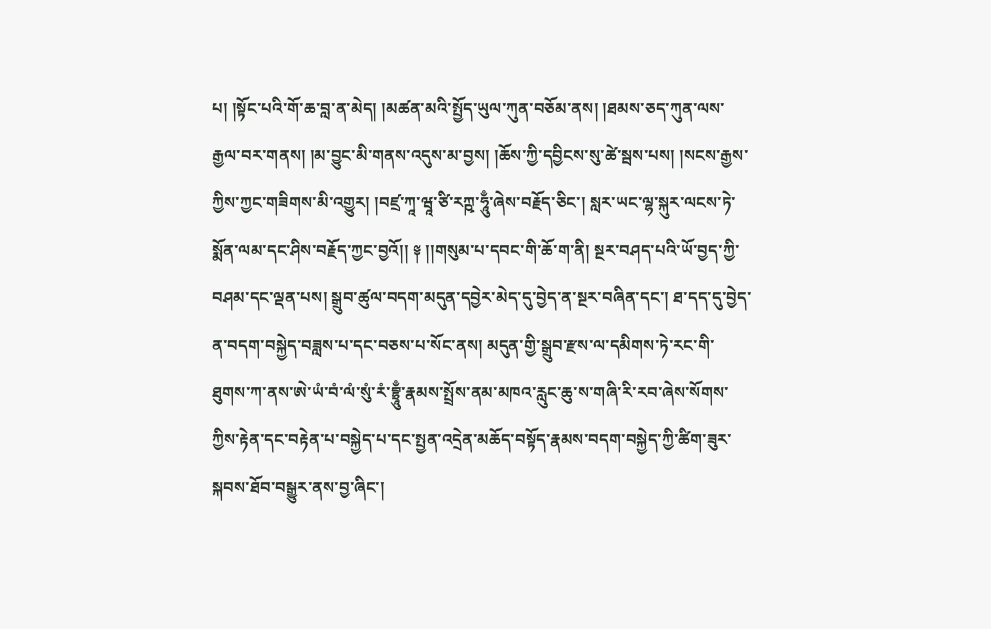པ། །སྟོང་པའི་གོ་ཆ་བླ་ན་མེད། །མཚན་མའི་སྤྱོད་ཡུལ་ཀུན་བཅོམ་ནས། །ཐམས་ཅད་ཀུན་ལས་རྒྱལ་བར་གནས། །མ་བྱུང་མི་གནས་འདུས་མ་བྱས། །ཆོས་ཀྱི་དབྱིངས་སུ་ཚེ་སྦས་པས། །སངས་རྒྱས་ཀྱིས་ཀྱང་གཟིགས་མི་འགྱུར། །བཛྲ་ཀཱ་ཝཱ་ཙི་རཀྵ་ཧཱུྃ་ཞེས་བརྗོད་ཅིང་། སླར་ཡང་ལྷ་སྐུར་ལངས་ཏེ་སྨོན་ལམ་དང་ཤིས་བརྗོད་ཀྱང་བྱའོ།། ༈ །།གསུམ་པ་དབང་གི་ཆོ་ག་ནི། སྔར་བཤད་པའི་ཡོ་བྱད་ཀྱི་བཤམ་དང་ལྡན་པས། སྒྲུབ་ཚུལ་བདག་མདུན་དབྱེར་མེད་དུ་བྱེད་ན་སྔར་བཞིན་དང་། ཐ་དད་དུ་བྱེད་ན་བདག་བསྐྱེད་བཟླས་པ་དང་བཅས་པ་སོང་ནས། མདུན་གྱི་སྒྲུབ་རྫས་ལ་དམིགས་ཏེ་རང་གི་ཐུགས་ཀ་ནས་ཨེ་ཡཾ་བཾ་ལཾ་སུཾ་རཾ་བྷྲཱུྃ་རྣམས་སྤྲོས་ནམ་མཁའ་རླུང་ཆུ་ས་གཞི་རི་རབ་ཞེས་སོགས་ཀྱིས་རྟེན་དང་བརྟེན་པ་བསྐྱེད་པ་དང་སྤྱན་འདྲེན་མཆོད་བསྟོད་རྣམས་བདག་བསྐྱེད་ཀྱི་ཚིག་ཟུར་སྐབས་ཐོབ་བསྒྱུར་ནས་བྱ་ཞིང་།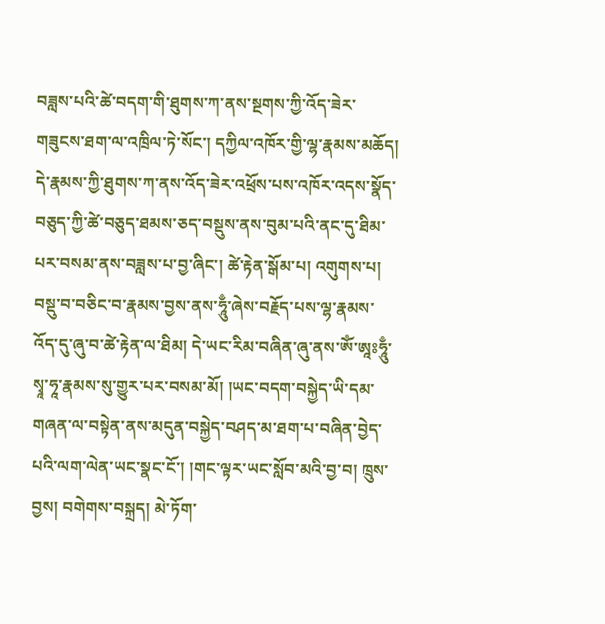བཟླས་པའི་ཚེ་བདག་གི་ཐུགས་ཀ་ནས་སྔགས་ཀྱི་འོད་ཟེར་གཟུངས་ཐག་ལ་འཁྲིལ་ཏེ་སོང་། དཀྱིལ་འཁོར་གྱི་ལྷ་རྣམས་མཆོད། དེ་རྣམས་ཀྱི་ཐུགས་ཀ་ནས་འོད་ཟེར་འཕྲོས་པས་འཁོར་འདས་སྣོད་བཅུད་ཀྱི་ཚེ་བཅུད་ཐམས་ཅད་བསྡུས་ནས་བུམ་པའི་ནང་དུ་ཐིམ་པར་བསམ་ནས་བཟླས་པ་བྱ་ཞིང་། ཚེ་རྟེན་སྒོམ་པ། འགུགས་པ། བསྡུ་བ་བཅིང་བ་རྣམས་བྱས་ནས་ཧཱུྃ་ཞེས་བརྗོད་པས་ལྷ་རྣམས་འོད་དུ་ཞུ་བ་ཚེ་རྟེན་ལ་ཐིམ། དེ་ཡང་རིམ་བཞིན་ཞུ་ནས་ཨོཾ་ཨཱཿཧཱུྃ་སྭཱ་ཧཱ་རྣམས་སུ་གྱུར་པར་བསམ་མོ། །ཡང་བདག་བསྐྱེད་ཡི་དམ་གཞན་ལ་བསྟེན་ནས་མདུན་བསྐྱེད་བཤད་མ་ཐག་པ་བཞིན་བྱེད་པའི་ལག་ལེན་ཡང་སྣང་ངོ་། །གང་ལྟར་ཡང་སློབ་མའི་བྱ་བ། ཁྲུས་བྱས། བགེགས་བསྐྲད། མེ་ཏོག་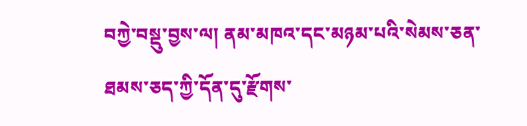བཀྱེ་བསྡུ་བྱས་ལ། ནམ་མཁའ་དང་མཉམ་པའི་སེམས་ཅན་ཐམས་ཅད་ཀྱི་དོན་དུ་རྫོགས་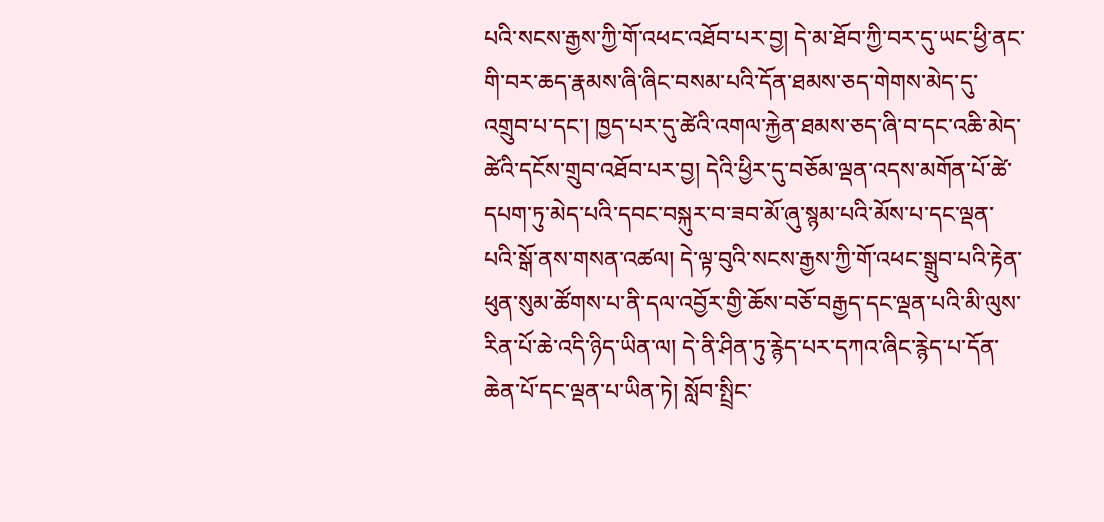པའི་སངས་རྒྱས་ཀྱི་གོ་འཕང་འཐོབ་པར་བྱ། དེ་མ་ཐོབ་ཀྱི་བར་དུ་ཡང་ཕྱི་ནང་གི་བར་ཆད་རྣམས་ཞི་ཞིང་བསམ་པའི་དོན་ཐམས་ཅད་གེགས་མེད་དུ་འགྲུབ་པ་དང་། ཁྱད་པར་དུ་ཚེའི་འགལ་རྐྱེན་ཐམས་ཅད་ཞི་བ་དང་འཆི་མེད་ཚེའི་དངོས་གྲུབ་འཐོབ་པར་བྱ། དེའི་ཕྱིར་དུ་བཅོམ་ལྡན་འདས་མགོན་པོ་ཚེ་དཔག་ཏུ་མེད་པའི་དབང་བསྐུར་བ་ཟབ་མོ་ཞུ་སྙམ་པའི་མོས་པ་དང་ལྡན་པའི་སྒོ་ནས་གསན་འཚལ། དེ་ལྟ་བུའི་སངས་རྒྱས་ཀྱི་གོ་འཕང་སྒྲུབ་པའི་རྟེན་ཕུན་སུམ་ཚོགས་པ་ནི་དལ་འབྱོར་གྱི་ཆོས་བཅོ་བརྒྱད་དང་ལྡན་པའི་མི་ལུས་རིན་པོ་ཆེ་འདི་ཉིད་ཡིན་ལ། དེ་ནི་ཤིན་ཏུ་རྙེད་པར་དཀའ་ཞིང་རྙེད་པ་དོན་ཆེན་པོ་དང་ལྡན་པ་ཡིན་ཏེ། སློབ་སྤྲིང་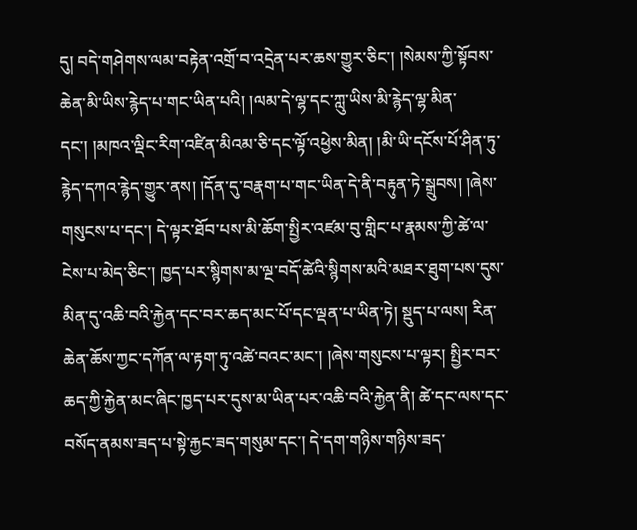དུ། བདེ་གཤེགས་ལམ་བརྟེན་འགྲོ་བ་འདྲེན་པར་ཆས་གྱུར་ཅིང་། །སེམས་ཀྱི་སྟོབས་ཆེན་མི་ཡིས་རྙེད་པ་གང་ཡིན་པའི། །ལམ་དེ་ལྷ་དང་ཀླུ་ཡིས་མི་རྙེད་ལྷ་མིན་དང་། །མཁའ་ལྡིང་རིག་འཛིན་མིའམ་ཅི་དང་ལྟོ་འཕྱེས་མིན། །མི་ཡི་དངོས་པོ་ཤིན་ཏུ་རྙེད་དཀའ་རྙེད་གྱུར་ནས། །དོན་དུ་བརྣག་པ་གང་ཡིན་དེ་ནི་བརྟུན་ཏེ་སྒྲུབས། །ཞེས་གསུངས་པ་དང་། དེ་ལྟར་ཐོབ་པས་མི་ཆོག་སྤྱིར་འཛམ་བུ་གླིང་པ་རྣམས་ཀྱི་ཚེ་ལ་ངེས་པ་མེད་ཅིང་། ཁྱད་པར་སྙིགས་མ་ལྔ་བདོ་ཚེའི་སྙིགས་མའི་མཐར་ཐུག་པས་དུས་མིན་དུ་འཆི་བའི་རྐྱེན་དང་བར་ཆད་མང་པོ་དང་ལྡན་པ་ཡིན་ཏེ། སྡུད་པ་ལས། རིན་ཆེན་ཆོས་ཀྱང་དཀོན་ལ་རྟག་ཏུ་འཚེ་བའང་མང་། །ཞེས་གསུངས་པ་ལྟར། སྤྱིར་བར་ཆད་ཀྱི་རྐྱེན་མང་ཞིང་ཁྱད་པར་དུས་མ་ཡིན་པར་འཆི་བའི་རྐྱེན་ནི། ཚེ་དང་ལས་དང་བསོད་ནམས་ཟད་པ་སྟེ་རྐྱང་ཟད་གསུམ་དང་། དེ་དག་གཉིས་གཉིས་ཟད་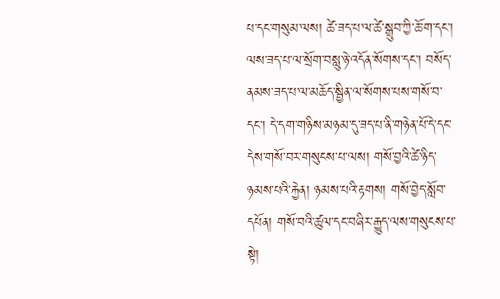པ་དང་གསུམ་ལས། ཚེ་ཟད་པ་ལ་ཚེ་སྒྲུབ་ཀྱི་ཆོ་ག་དང་། ལས་ཟད་པ་ལ་སྲོག་བསླུ་ཉེ་འདོན་སོགས་དང་། བསོད་ནམས་ཟད་པ་ལ་མཆོད་སྦྱིན་ལ་སོགས་པས་གསོ་བ་དང་། དེ་དག་གཉིས་མཉམ་དུ་ཟད་པ་ནི་གཉེན་པོ་དེ་དང་དེས་གསོ་བར་གསུངས་པ་ལས། གསོ་བྱའི་ཚེ་ཉིད་ཉམས་པའི་རྐྱེན། ཉམས་པའི་རྟགས། གསོ་བྱེད་སློབ་དཔོན། གསོ་བའི་ཚུལ་དང་བཞིར་རྒྱུད་ལས་གསུངས་པ་སྟེ།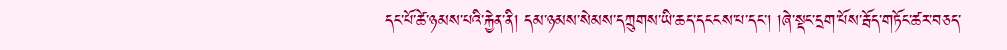དང་པོ་ཚེ་ཉམས་པའི་རྐྱེན་ནི། དམ་ཉམས་སེམས་དཀྲུགས་ཡི་ཆད་དངངས་པ་དང་། །ཞེ་སྡང་དྲག་པོས་རྦོད་གཏོང་ཚར་བཅད་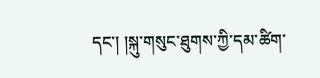དང་། །སྐུ་གསུང་ཐུགས་ཀྱི་དམ་ཚིག་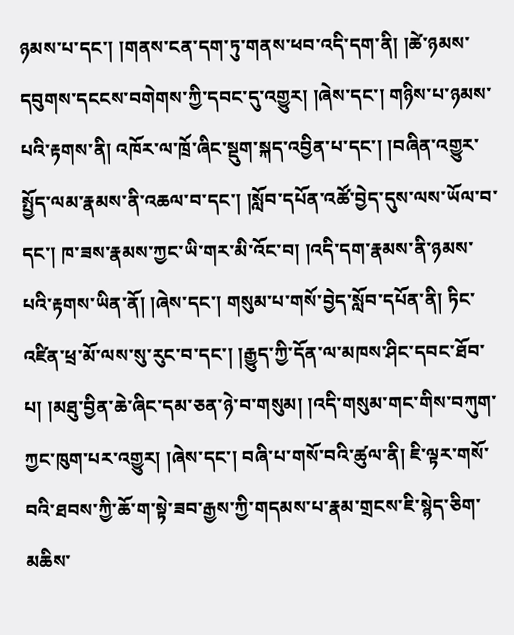ཉམས་པ་དང་། །གནས་ངན་དག་ཏུ་གནས་ཕབ་འདི་དག་ནི། །ཚེ་ཉམས་དབུགས་དངངས་བགེགས་ཀྱི་དབང་དུ་འགྱུར། །ཞེས་དང་། གཉིས་པ་ཉམས་པའི་རྟགས་ནི། འཁོར་ལ་ཁྲོ་ཞིང་སྡུག་སྐད་འབྱིན་པ་དང་། །བཞིན་འགྱུར་སྤྱོད་ལམ་རྣམས་ནི་འཆལ་བ་དང་། །སློབ་དཔོན་འཚོ་བྱེད་དུས་ལས་ཡོལ་བ་དང་། ཁ་ཟས་རྣམས་ཀྱང་ཡི་གར་མི་འོང་བ། །འདི་དག་རྣམས་ནི་ཉམས་པའི་རྟགས་ཡིན་ནོ། །ཞེས་དང་། གསུམ་པ་གསོ་བྱེད་སློབ་དཔོན་ནི། ཏིང་འཛིན་ཕྲ་མོ་ལས་སུ་རུང་བ་དང་། །རྒྱུད་ཀྱི་དོན་ལ་མཁས་ཤིང་དབང་ཐོབ་པ། །མཐུ་བྱིན་ཆེ་ཞིང་དམ་ཅན་ཉེ་བ་གསུམ། །འདི་གསུམ་གང་གིས་བཀུག་ཀྱང་ཁུག་པར་འགྱུར། །ཞེས་དང་། བཞི་པ་གསོ་བའི་ཚུལ་ནི། ཇི་ལྟར་གསོ་བའི་ཐབས་ཀྱི་ཆོ་ག་སྟེ་ཟབ་རྒྱས་ཀྱི་གདམས་པ་རྣམ་གྲངས་ཇི་སྙེད་ཅིག་མཆིས་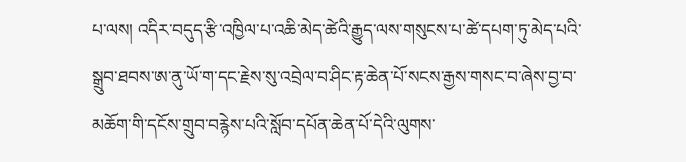པ་ལས། འདིར་བདུད་རྩི་འཁྱིལ་པ་འཆི་མེད་ཚེའི་རྒྱུད་ལས་གསུངས་པ་ཚེ་དཔག་ཏུ་མེད་པའི་སྒྲུབ་ཐབས་ཨ་ནུ་ཡོ་ག་དང་རྗེས་སུ་འབྲེལ་བ་ཤིང་རྟ་ཆེན་པོ་སངས་རྒྱས་གསང་བ་ཞེས་བྱ་བ་མཆོག་གི་དངོས་གྲུབ་བརྙེས་པའི་སློབ་དཔོན་ཆེན་པོ་དེའི་ལུགས་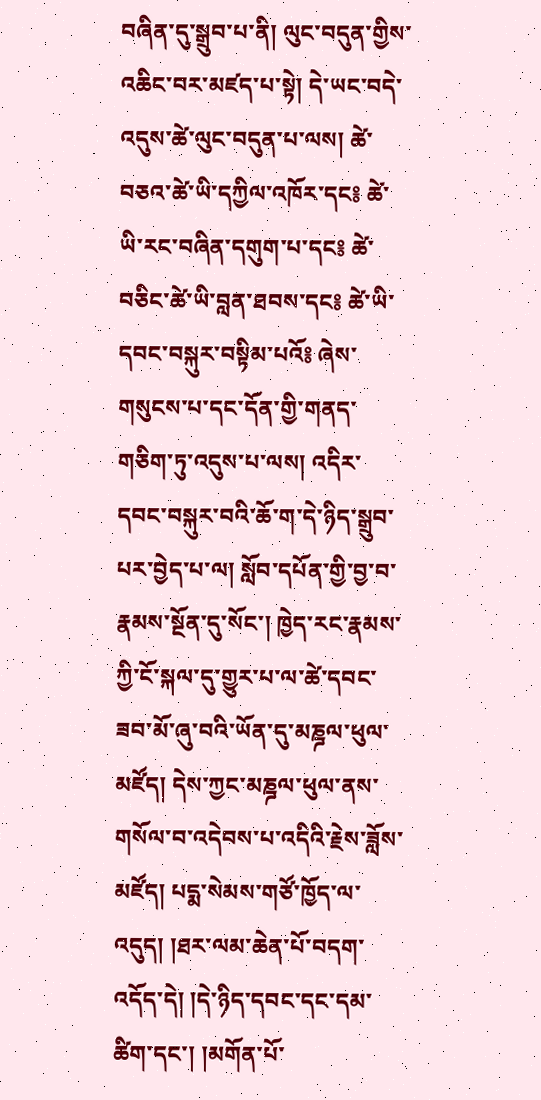བཞིན་དུ་སྒྲུབ་པ་ནི། ལུང་བདུན་གྱིས་འཆིང་བར་མཛད་པ་སྟེ། དེ་ཡང་བདེ་འདུས་ཚེ་ལུང་བདུན་པ་ལས། ཚེ་བཅའ་ཚེ་ཡི་དཀྱིལ་འཁོར་དང༔ ཚེ་ཡི་རང་བཞིན་དགུག་པ་དང༔ ཚེ་བཅིང་ཚེ་ཡི་བླན་ཐབས་དང༔ ཚེ་ཡི་དབང་བསྐུར་བསྟིམ་པའོ༔ ཞེས་གསུངས་པ་དང་དོན་གྱི་གནད་གཅིག་ཏུ་འདུས་པ་ལས། འདིར་དབང་བསྐུར་བའི་ཆོ་ག་དེ་ཉིད་སྒྲུབ་པར་བྱེད་པ་ལ། སློབ་དཔོན་གྱི་བྱ་བ་རྣམས་སྔོན་དུ་སོང་། ཁྱེད་རང་རྣམས་ཀྱི་ངོ་སྐལ་དུ་གྱུར་པ་ལ་ཚེ་དབང་ཟབ་མོ་ཞུ་བའི་ཡོན་དུ་མཎྜལ་ཕུལ་མཛོད། དེས་ཀྱང་མཎྜལ་ཕུལ་ནས་གསོལ་བ་འདེབས་པ་འདིའི་རྗེས་ཟློས་མཛོད། པདྨ་སེམས་གཙོ་ཁྱོད་ལ་འདུད། །ཐར་ལམ་ཆེན་པོ་བདག་འདོད་དེ། །དེ་ཉིད་དབང་དང་དམ་ཚིག་དང་། །མགོན་པོ་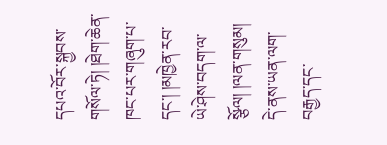དཔའ་བོར་སྐྱབས་གསོལ་ཏེ། །ཐེག་ཆེན་ཁང་པར་གཞུག་པ་དང་། །མཁྱེན་རབ་ཡེ་ཤེས་བདག་ལ་སྩོལ། །ལན་གསུམ། དེ་ནས་ཡན་ལག་བརྒྱད་དང་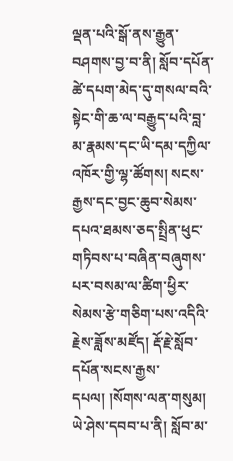ལྡན་པའི་སྒོ་ནས་རྒྱུན་བཤགས་བྱ་བ་ནི། སློབ་དཔོན་ཚེ་དཔག་མེད་དུ་གསལ་བའི་སྟེང་གི་ཆ་ལ་བརྒྱུད་པའི་བླ་མ་རྣམས་དང་ཡི་དམ་དཀྱིལ་འཁོར་གྱི་ལྷ་ཚོགས། སངས་རྒྱས་དང་བྱང་ཆུབ་སེམས་དཔའ་ཐམས་ཅད་སྤྲིན་ཕུང་གཏིབས་པ་བཞིན་བཞུགས་པར་བསམ་ལ་ཚིག་ཕྱིར་སེམས་རྩེ་གཅིག་པས་འདིའི་རྗེས་ཟློས་མཛོད། རྡོ་རྗེ་སློབ་དཔོན་སངས་རྒྱས་དཔལ། །སོགས་ལན་གསུམ། ཡེ་ཤེས་དབབ་པ་ནི། སློབ་མ་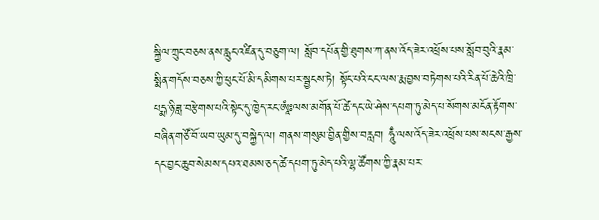སྐྱིལ་ཀྲུང་བཅས་ནས་རླུང་འཛིན་དུ་བཅུག་ལ། སློབ་དཔོན་གྱི་ཐུགས་ཀ་ནས་འོད་ཟེར་འཕྲོས་པས་སློབ་བུའི་རྣམ་སྨིན་གདོས་བཅས་ཀྱི་ཕུང་པོ་མི་དམིགས་པར་སྦྱངས་ཏེ། སྟོང་པའི་ངང་ལས་རྨ་བྱས་བཏེགས་པའི་རིན་པོ་ཆེའི་ཁྲི་པདྨ་ཉི་ཟླ་བརྩེགས་པའི་སྟེང་དུ་ཁྱེད་རང་ཨཱཾཿལས་མགོན་པོ་ཚེ་དང་ཡེ་ཤེས་དཔག་ཏུ་མེད་པ་སོགས་མངོན་རྟོགས་བཞིན་གཙོ་བོ་ཡབ་ཡུམ་དུ་བསྐྱེད་ལ། གནས་གསུམ་བྱིན་གྱིས་བརླབ། ཧཱུྃ་ལས་འོད་ཟེར་འཕྲོས་པས་སངས་རྒྱས་དང་བྱང་ཆུབ་སེམས་དཔའ་ཐམས་ཅད་ཚེ་དཔག་ཏུ་མེད་པའི་ལྷ་ཚོགས་ཀྱི་རྣམ་པར་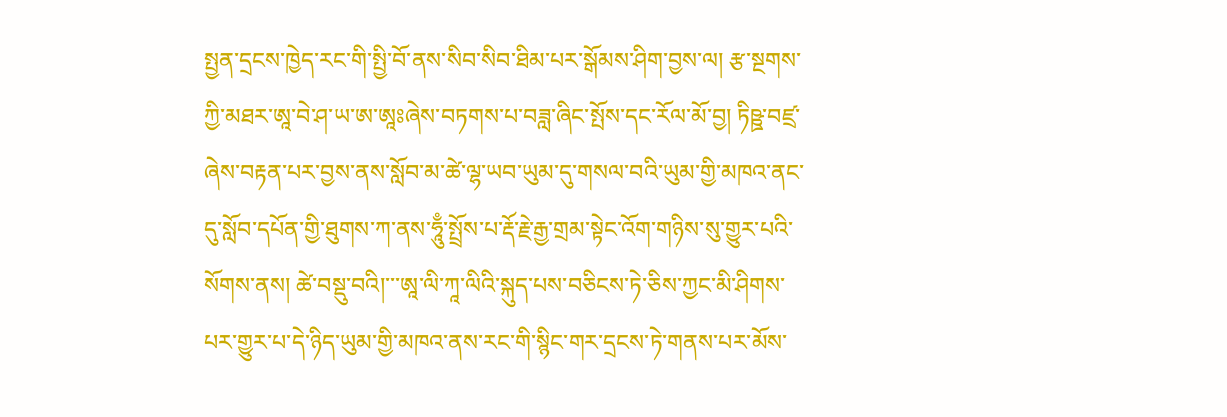སྤྱན་དྲངས་ཁྱེད་རང་གི་སྤྱི་བོ་ནས་སིབ་སིབ་ཐིམ་པར་སྒོམས་ཤིག་བྱས་ལ། རྩ་སྔགས་ཀྱི་མཐར་ཨཱ་བེ་ཤ་ཡ་ཨ་ཨཱཿཞེས་བཏགས་པ་བཟླ་ཞིང་སྤོས་དང་རོལ་མོ་བྱ། ཏིཥྛ་བཛྲ་ཞེས་བརྟན་པར་བྱས་ནས་སློབ་མ་ཚེ་ལྷ་ཡབ་ཡུམ་དུ་གསལ་བའི་ཡུམ་གྱི་མཁའ་ནང་དུ་སློབ་དཔོན་གྱི་ཐུགས་ཀ་ནས་ཧཱུྃ་སྤྲོས་པ་རྡོ་རྗེ་རྒྱ་གྲམ་སྟེང་འོག་གཉིས་སུ་གྱུར་པའི་སོགས་ནས། ཚེ་བསྡུ་བའི།་་་ཨཱ་ལི་ཀཱ་ལིའི་སྐུད་པས་བཅིངས་ཏེ་ཅིས་ཀྱང་མི་ཤིགས་པར་གྱུར་པ་དེ་ཉིད་ཡུམ་གྱི་མཁའ་ནས་རང་གི་སྙིང་གར་དྲངས་ཏེ་གནས་པར་མོས་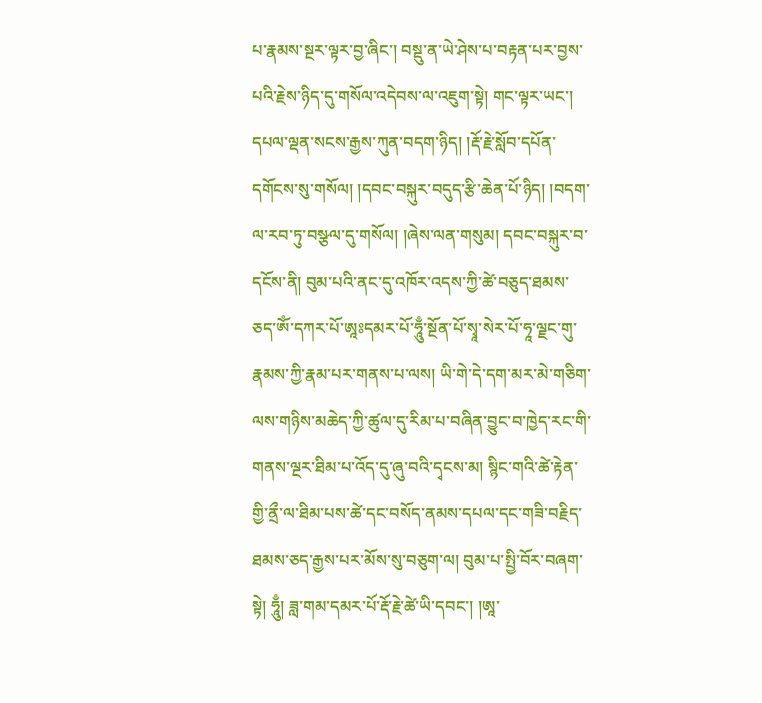པ་རྣམས་སྔར་ལྟར་བྱ་ཞིང་། བསྡུ་ན་ཡེ་ཤེས་པ་བརྟན་པར་བྱས་པའི་རྗེས་ཉིད་དུ་གསོལ་འདེབས་ལ་འཇུག་སྟེ། གང་ལྟར་ཡང་། དཔལ་ལྡན་སངས་རྒྱས་ཀུན་བདག་ཉིད། །རྡོ་རྗེ་སློབ་དཔོན་དགོངས་སུ་གསོལ། །དབང་བསྐུར་བདུད་རྩི་ཆེན་པོ་ཉིད། །བདག་ལ་རབ་ཏུ་བསྩལ་དུ་གསོལ། །ཞེས་ལན་གསུམ། དབང་བསྐུར་བ་དངོས་ནི། བུམ་པའི་ནང་དུ་འཁོར་འདས་ཀྱི་ཚེ་བཅུད་ཐམས་ཅད་ཨོཾ་དཀར་པོ་ཨཱཿདམར་པོ་ཧཱུྃ་སྔོན་པོ་སྭཱ་སེར་པོ་ཧཱ་ལྗང་གུ་རྣམས་ཀྱི་རྣམ་པར་གནས་པ་ལས། ཡི་གེ་དེ་དག་མར་མེ་གཅིག་ལས་གཉིས་མཆེད་ཀྱི་ཚུལ་དུ་རིམ་པ་བཞིན་བྱུང་བ་ཁྱེད་རང་གི་གནས་ལྔར་ཐིམ་པ་འོད་དུ་ཞུ་བའི་དྭངས་མ། སྙིང་གའི་ཚེ་རྟེན་གྱི་ནྲྀ་ལ་ཐིམ་པས་ཚེ་དང་བསོད་ནམས་དཔལ་དང་གཟི་བརྗིད་ཐམས་ཅད་རྒྱས་པར་མོས་སུ་བཅུག་ལ། བུམ་པ་སྤྱི་བོར་བཞག་སྟེ། ཧཱུྃ། ཟླ་གམ་དམར་པོ་རྡོ་རྗེ་ཚེ་ཡི་དབང་། །ཨཱ་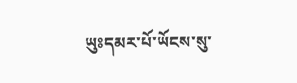ཡུཿདམར་པོ་ཡོངས་སུ་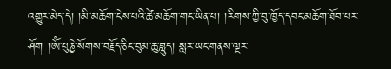འགྱུར་མེད་དེ། །མི་མཆོག་ངེས་པའི་ཚེ་མཆོག་གང་ཡིན་པ། །རིགས་ཀྱི་བུ་ཁྱོད་དབང་མཆོག་ཐོབ་པར་ཤོག །ཨོཾ་པུཎྱེ་སོགས་བརྗོད་ཅིང་བུམ་ཆུ་བླུད། སླར་ཡང་གནས་ལྔར་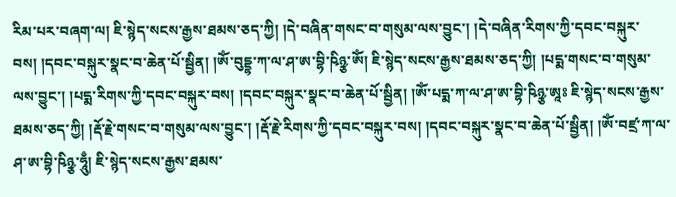རིམ་པར་བཞག་ལ། ཇི་སྙེད་སངས་རྒྱས་ཐམས་ཅད་ཀྱི། །དེ་བཞིན་གསང་བ་གསུམ་ལས་བྱུང་། །དེ་བཞིན་རིགས་ཀྱི་དབང་བསྐུར་བས། །དབང་བསྐུར་སྣང་བ་ཆེན་པོ་སྦྱིན། །ཨོཾ་བུདྡྷ་ཀ་ལ་ཤ་ཨ་བྷི་ཥིཉྩ་ཨོཾ། ཇི་སྙེད་སངས་རྒྱས་ཐམས་ཅད་ཀྱི། །པདྨ་གསང་བ་གསུམ་ལས་བྱུང་། །པདྨ་རིགས་ཀྱི་དབང་བསྐུར་བས། །དབང་བསྐུར་སྣང་བ་ཆེན་པོ་སྦྱིན། །ཨོཾ་པདྨ་ཀ་ལ་ཤ་ཨ་བྷི་ཥིཉྩ་ཨཱཿ ཇི་སྙེད་སངས་རྒྱས་ཐམས་ཅད་ཀྱི། །རྡོ་རྗེ་གསང་བ་གསུམ་ལས་བྱུང་། །རྡོ་རྗེ་རིགས་ཀྱི་དབང་བསྐུར་བས། །དབང་བསྐུར་སྣང་བ་ཆེན་པོ་སྦྱིན། །ཨོཾ་བཛྲ་ཀ་ལ་ཤ་ཨ་བྷི་ཥིཉྩ་ཧཱུྃ། ཇི་སྙེད་སངས་རྒྱས་ཐམས་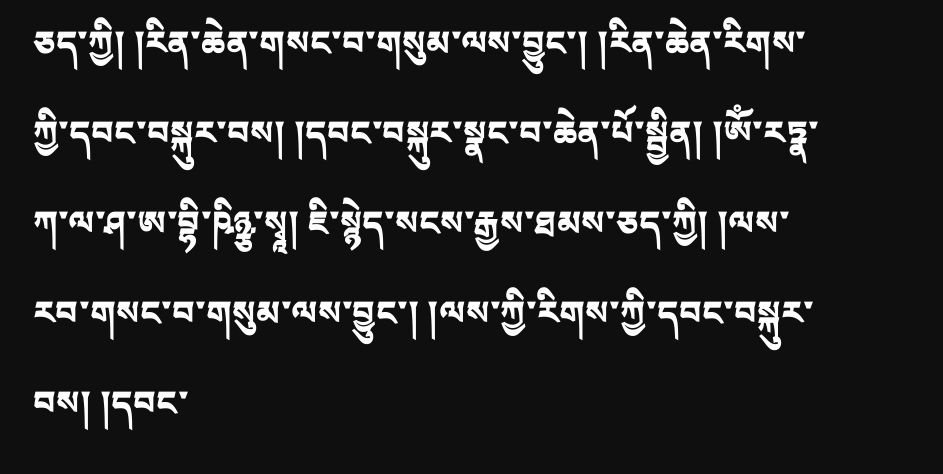ཅད་ཀྱི། །རིན་ཆེན་གསང་བ་གསུམ་ལས་བྱུང་། །རིན་ཆེན་རིགས་ཀྱི་དབང་བསྐུར་བས། །དབང་བསྐུར་སྣང་བ་ཆེན་པོ་སྦྱིན། །ཨོཾ་རཏྣ་ཀ་ལ་ཤ་ཨ་བྷི་ཥིཉྩ་སྭཱ། ཇི་སྙེད་སངས་རྒྱས་ཐམས་ཅད་ཀྱི། །ལས་རབ་གསང་བ་གསུམ་ལས་བྱུང་། །ལས་ཀྱི་རིགས་ཀྱི་དབང་བསྐུར་བས། །དབང་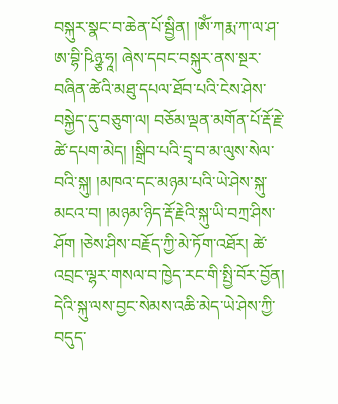བསྐུར་སྣང་བ་ཆེན་པོ་སྦྱིན། །ཨོཾ་ཀརྨ་ཀ་ལ་ཤ་ཨ་བྷི་ཥིཉྩ་ཧཱ། ཞེས་དབང་བསྐུར་ནས་སྔར་བཞིན་ཚེའི་མཐུ་དཔལ་ཐོབ་པའི་ངེས་ཤེས་བསྐྱེད་དུ་བཅུག་ལ། བཅོམ་ལྡན་མགོན་པོ་རྡོ་རྗེ་ཚེ་དཔག་མེད། །སྒྲིབ་པའི་དྲྭ་བ་མ་ལུས་སེལ་བའི་སྐུ། །མཁའ་དང་མཉམ་པའི་ཡེ་ཤེས་སྐུ་མངའ་བ། །མཉམ་ཉིད་རྡོ་རྗེའི་སྐུ་ཡི་བཀྲ་ཤིས་ཤོག །ཅེས་ཤིས་བརྗོད་ཀྱི་མེ་ཏོག་འཐོར། ཚེ་འབྲང་ལྷར་གསལ་བ་ཁྱེད་རང་གི་སྤྱི་བོར་བྱོན། དེའི་སྐུ་ལས་བྱང་སེམས་འཆི་མེད་ཡེ་ཤེས་ཀྱི་བདུད་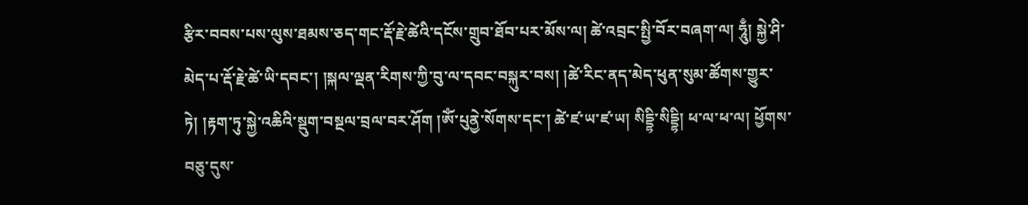རྩིར་བབས་པས་ལུས་ཐམས་ཅད་གང་རྡོ་རྗེ་ཚེའི་དངོས་གྲུབ་ཐོབ་པར་མོས་ལ། ཚེ་འབྲང་སྤྱི་བོར་བཞག་ལ། ཧཱུྃ། སྐྱེ་ཤི་མེད་པ་རྡོ་རྗེ་ཚེ་ཡི་དབང་། །སྐལ་ལྡན་རིགས་ཀྱི་བུ་ལ་དབང་བསྐུར་བས། །ཚེ་རིང་ནད་མེད་ཕུན་སུམ་ཚོགས་གྱུར་ཏེ། །རྟག་ཏུ་སྐྱེ་འཆིའི་སྡུག་བསྔལ་བྲལ་བར་ཤོག །ཨོཾ་པུནྱེ་སོགས་དང་། ཚེ་ཛ་ཡ་ཛ་ཡ། སིདྡྷི་སིདྡྷི། ཕ་ལ་ཕ་ལ། ཕྱོགས་བཅུ་དུས་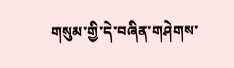གསུམ་གྱི་དེ་བཞིན་གཤེགས་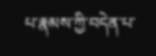པ་རྣམས་ཀྱི་བདེན་པ་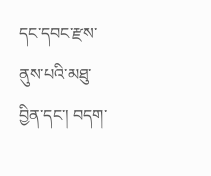དང་དབང་རྫས་ནུས་པའི་མཐུ་བྱིན་དང་། བདག་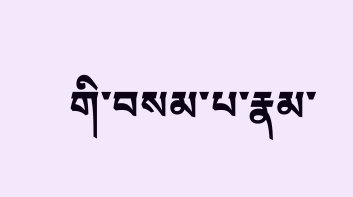གི་བསམ་པ་རྣམ་